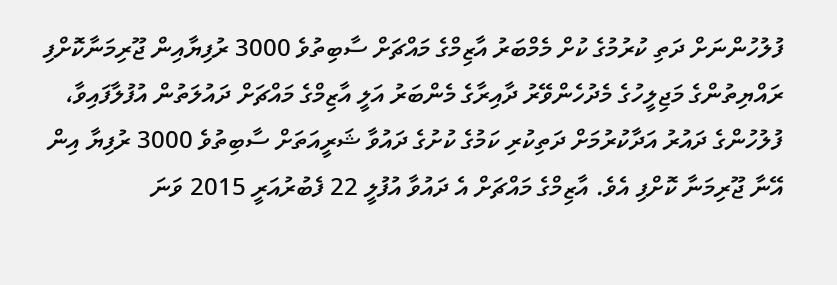ފުލުހުންނަށް ދަތި ކުރުމުގެ ކުށް މެމްބަރު އާޒިމްގެ މައްޗަށް ސާބިތުވެ 3000 ރުފިޔާއިން ޖޫރިމަނާކޮށްފި
ރައްޔިތުންގެ މަޖިލީހުގެ މެދުހެންވޭރު ދާއިރާގެ މެންބަރު އަލީ އާޒިމްގެ މައްޗަށް ދައުލަތުން އުފުލާފައިވާ، ފުލުހުންގެ ދައުރު އަދާކުރުމަށް ދަތިކުރި ކަމުގެ ކުށުގެ ދައުވާ ޝަރީއަތަށް ސާބިތުވެ 3000 ރުފިޔާ އިން އޭނާ ޖޫރިމަނާ ކޮށްފި އެވެ. އާޒިމްގެ މައްޗަށް އެ ދައުވާ އުފުލީ 22 ފެބުރުއަރީ 2015 ވަނަ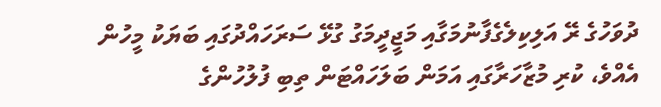ދުވަހުގެ ރޭ އަލިކިލެގެފާނުމަގާއި މަޖީދީމަގު ގުޅޭ ސަރަހައްދުގައި ބަޔަކު މީހުން އެއްވެ، ކުރި މުޒާހަރާގައި އަމަން ބަލަހައްޓަން ތިބި ފުލުހުންގެ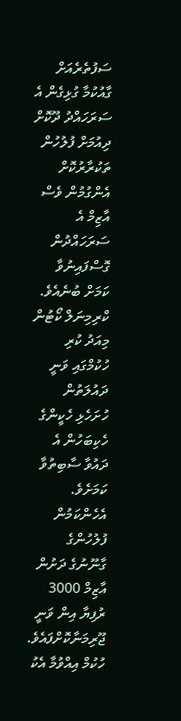ސަފުތެރެއަށް ގާއުކުމާ ގުޅިގެން އެ ސަރަހައްދު ދޫކޮށް ދިއުމަށް ފުލުހުން ތަކުރާރުކޮށް އެންގުމުން ވެސް އާޒިމް އެ ސަރަހައްދުން ގޮސްފައިނުވާ ކަމަށް ބުނެއެވެ. ކްރިމިނަލް ކޯޓުން މިއަދު ކުރި ހުކުމްގައި ވަނީ ދައުލަތުން ހުށަހެޅި ހެކީންގެ ހެކިބަހުން އެ ދައުވާ ސާބިތުވާ ކަމަށެވެ. އެހެންކަމުން ފުލުހުންގެ ގާނޫނުގެ ދަށުން އާޒިމް 3000 ރުފިޔާ އިން ވަނީ ޖޫރިމަނާކޮށްފައެވެ. ހުކުމް އިއްވުމާ އެކު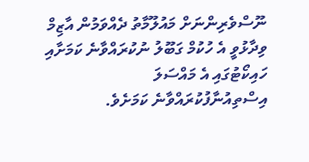ނޫސްވެރިންނަށް މައުލޫމާތު ދެއްވަމުން އާޒިމް ވިދާޅުވީ އެ ހުކުމް ގަބޫލު ނުކުރައްވާނެ ކަމަށާއި ހައިކޯޓުގައި އެ މައްސަލަ އިސްތިއުނާފުކުރައްވާނެ ކަމަށެވެ.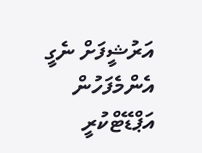އަރުޝީފަށް ނެގީ
އެންމެފަހުން އަޕްޑޭޓްކުރީ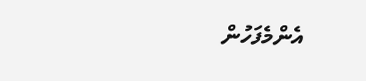އެންމެފަހުން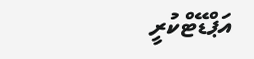އަޕްޑޭޓްކުރީ